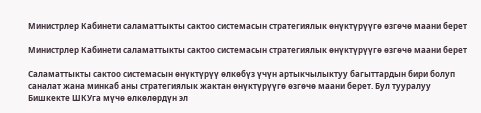Министрлер Кабинети саламаттыкты сактоо системасын стратегиялык өнүктүрүүгө өзгөчө маани берет

Министрлер Кабинети саламаттыкты сактоо системасын стратегиялык өнүктүрүүгө өзгөчө маани берет

Саламаттыкты сактоо системасын өнүктүрүү өлкөбүз үчүн артыкчылыктуу багыттардын бири болуп саналат жана минкаб аны стратегиялык жактан өнүктүрүүгө өзгөчө маани берет. Бул тууралуу Бишкекте ШКУга мүчө өлкөлөрдүн эл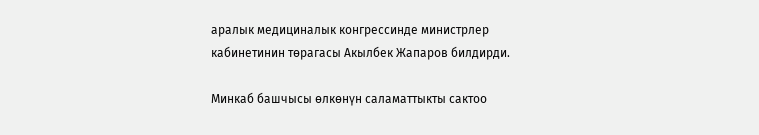аралык медициналык конгрессинде министрлер кабинетинин төрагасы Акылбек Жапаров билдирди.

Минкаб башчысы өлкөнүн саламаттыкты сактоо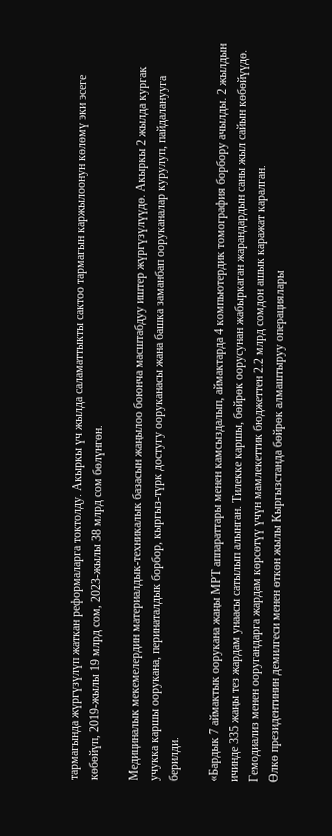тармагында жүргүзүлүп жаткан реформаларга токтолду. Акыркы үч жылда саламаттыкты сактоо тармагын каржылоонун көлөмү эки эсеге көбөйүп, 2019-жылы 19 млрд сом, 2023-жылы 38 млрд сом бөлүнгөн.

Медициналык мекемелердин материалдык-техникалык базасын жаңылоо боюнча масштабдуу иштер жүргүзүлүүдө. Акыркы 2 жылда кургак учукка каршы оорукана, перинаталдык борбор, кыргыз-түрк достугу ооруканасы жана башка заманбап ооруканалар курулуп, пайдаланууга берилди.

«Бардык 7 аймактык оорукана жаңы МРТ аппараттары менен камсыздалып, аймактарда 4 компьютердик томография борбору ачылды. 2 жылдын ичинде 335 жаңы тез жардам унаасы сатылып алынган. Тилекке каршы, бөйрөк оорусунан жабыркаган жарандардын саны жыл сайын көбөйүүдө. Гемодиализ менен ооругандарга жардам көрсөтүү үчүн мамлекеттик бюджеттен 2.2 млрд сомдон ашык каражат каралган.
Өлкө президентинин демилгеси менен өткөн жылы Кыргызстанда бөйрөк алмаштыруу операциялары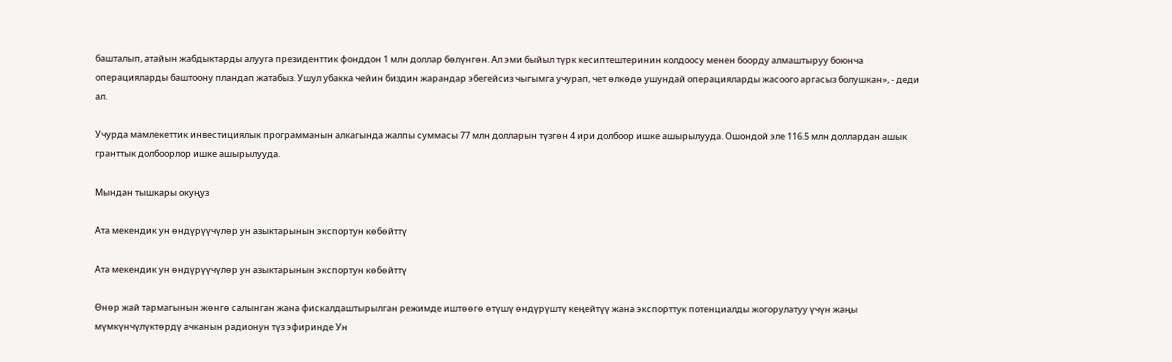башталып, атайын жабдыктарды алууга президенттик фонддон 1 млн доллар бөлүнгөн. Ал эми быйыл түрк кесиптештеринин колдоосу менен боорду алмаштыруу боюнча операцияларды баштоону пландап жатабыз. Ушул убакка чейин биздин жарандар эбегейсиз чыгымга учурап, чет өлкөдө ушундай операцияларды жасоого аргасыз болушкан», - деди ал.

Учурда мамлекеттик инвестициялык программанын алкагында жалпы суммасы 77 млн долларын түзгөн 4 ири долбоор ишке ашырылууда. Ошондой эле 116.5 млн доллардан ашык гранттык долбоорлор ишке ашырылууда.

Мындан тышкары окуңуз

Ата мекендик ун өндүрүүчүлөр ун азыктарынын экспортун көбөйттү

Ата мекендик ун өндүрүүчүлөр ун азыктарынын экспортун көбөйттү

Өнөр жай тармагынын жөнгө салынган жана фискалдаштырылган режимде иштөөгө өтүшү өндүрүштү кеңейтүү жана экспорттук потенциалды жогорулатуу үчүн жаңы мүмкүнчүлүктөрдү ачканын радионун түз эфиринде Ун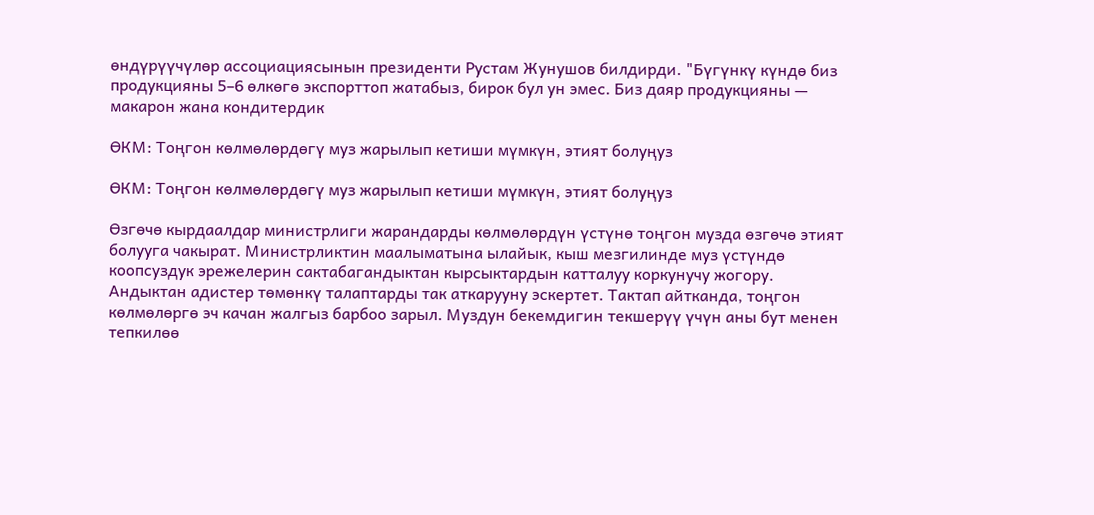өндүрүүчүлөр ассоциациясынын президенти Рустам Жунушов билдирди. "Бүгүнкү күндө биз продукцияны 5–6 өлкөгө экспорттоп жатабыз, бирок бул ун эмес. Биз даяр продукцияны — макарон жана кондитердик

ӨКМ: Тоңгон көлмөлөрдөгү муз жарылып кетиши мүмкүн, этият болуңуз

ӨКМ: Тоңгон көлмөлөрдөгү муз жарылып кетиши мүмкүн, этият болуңуз

Өзгөчө кырдаалдар министрлиги жарандарды көлмөлөрдүн үстүнө тоңгон музда өзгөчө этият болууга чакырат. Министрликтин маалыматына ылайык, кыш мезгилинде муз үстүндө коопсуздук эрежелерин сактабагандыктан кырсыктардын катталуу коркунучу жогору. Андыктан адистер төмөнкү талаптарды так аткарууну эскертет. Тактап айтканда, тоңгон көлмөлөргө эч качан жалгыз барбоо зарыл. Муздун бекемдигин текшерүү үчүн аны бут менен тепкилөө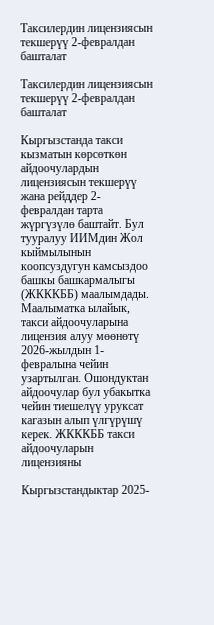Таксилердин лицензиясын текшерүү 2-февралдан башталат

Таксилердин лицензиясын текшерүү 2-февралдан башталат

Кыргызстанда такси кызматын көрсөткөн айдоочулардын лицензиясын текшерүү жана рейддер 2-февралдан тарта жүргүзүлө баштайт. Бул тууралуу ИИМдин Жол кыймылынын коопсуздугун камсыздоо башкы башкармалыгы (ЖКККББ) маалымдады. Маалыматка ылайык, такси айдоочуларына лицензия алуу мөөнөтү 2026-жылдын 1-февралына чейин узартылган. Ошондуктан айдоочулар бул убакытка чейин тиешелүү уруксат кагазын алып үлгүрүшү керек. ЖКККББ такси айдоочуларын лицензияны

Кыргызстандыктар 2025-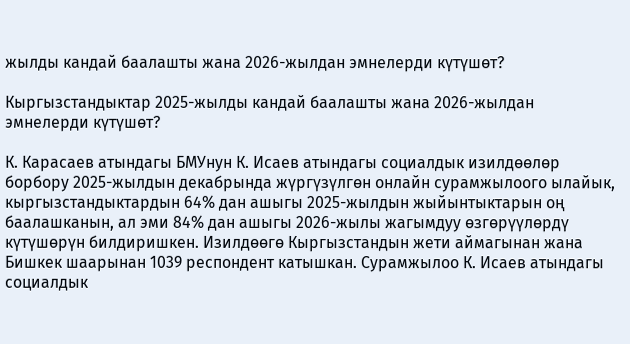жылды кандай баалашты жана 2026-жылдан эмнелерди күтүшөт?

Кыргызстандыктар 2025-жылды кандай баалашты жана 2026-жылдан эмнелерди күтүшөт?

К. Карасаев атындагы БМУнун К. Исаев атындагы социалдык изилдөөлөр борбору 2025-жылдын декабрында жүргүзүлгөн онлайн сурамжылоого ылайык, кыргызстандыктардын 64% дан ашыгы 2025-жылдын жыйынтыктарын оң баалашканын, ал эми 84% дан ашыгы 2026-жылы жагымдуу өзгөрүүлөрдү күтүшөрүн билдиришкен. Изилдөөгө Кыргызстандын жети аймагынан жана Бишкек шаарынан 1039 респондент катышкан. Сурамжылоо К. Исаев атындагы социалдык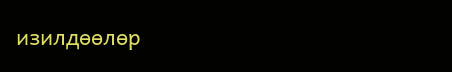изилдөөлөр